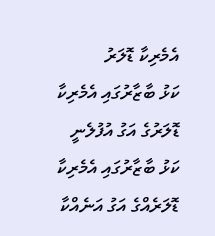އެމެރިކާ ޑޮލަރު
ކަޅު ބާޒާރުގައި އެމެރިކާ ޑޮލަރުގެ އަގު އުފުލެނީ
ކަޅު ބާޒާރުގައި އެމެރިކާ ޑޮލަރެއްގެ އަގު އަނެއްކާ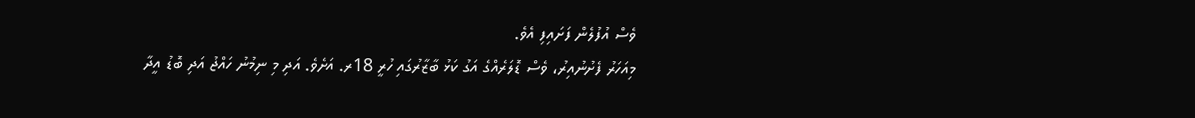ވެސް އުފުލެން ފަށައިފި އެވެ.
މިއަހަރު ފެށުނުއިރު، ވެސް ޑޮލަރެއްގެ އަގު ކަޅު ބާޒާރުގައި ހުރީ 18ރ. އަށެވެ. އަދި މި ނިމުނު ހައްޖު އަދި ބޮޑު އީދާ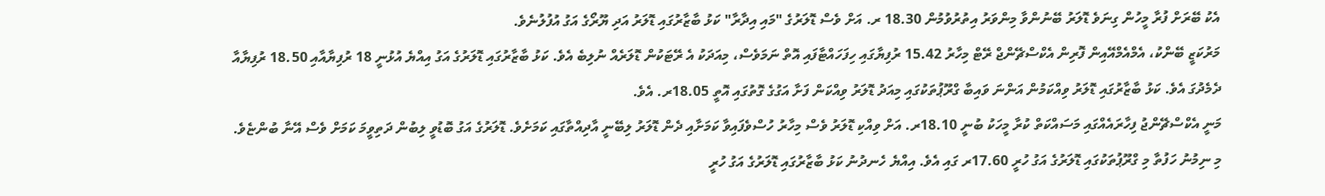އެކު ބޭރަށް ފުރާ މީހުން ގިނަވެ ޑޮލަރު ބޭނުންވާ މިންވަރު އިތުރުވުމުން 18.30 ރ. އަށް ވެސް ޑޮލަރުގެ "މައި އިދާރާ" ކަޅު ބާޒާރުގައި ޑޮލަރު އަދި ޔޫރޯގެ އަގު އުފުލުނެވެ.
މަރުކަޒީ ބޭންކު، އެމްއެމްއޭއިން ފޮރިން އެކްސްޗޭންޖް ރޭޓް މިހާރު 15.42 ރުފިޔާގައި ހިފަހައްޓާފައި އޮތް ނަމަވެސް، މިއަދަކު އެ ރޭޓަކުން ޑޮލަރެއް ނުލިބެ އެވެ. ކަޅު ބާޒާރުގައި ޑޮލަރުގެ އަގު އިއްޔެ އުޅުނީ 18 ރުފިޔާއާއި 18.50 ރުފިޔާއާ ދެމެދުގަ އެވެ. ކަޅު ބާޒާރުގައި ޑޮލަރު ވިއްކަމުން އަންނަ ވައިބާ ގްރޫޕުތަކުގައި މިއަދު ޑޮލަރު ވިއްކަން ފަށާ އަގުގެ ގޮތުގައި އޮތީ 18.05ރ. އެވެ.
މަނީ އެކްސްޗޭންޖު ފިހާރައެއްގައި މަސައްކަތް ކުރާ މީހަކު ބުނީ 18.10ރ. އަށް ވިއްކި ޑޮލަރު ވެސް މިހާރު ހުސްވެފައިވާ ކަމަށާއި ދެން ޑޮލަރު ލިބޭނީ އާދިއްތާގައި ކަމަށެވެ. ޑޮލަރުގެ އަގު ބޮޑުވީ ލިބުން ދަތިވީމަ ކަމަށް ވެސް އޭނާ ބުންޏެވެ.
މި ނިމުނު ހަފުތާ މި ގްރޫޕުތަކުގައި ޑޮލަރުގެ އަގު ހުރީ 17.60ރ ގައި އެވެ. އިއްޔެ ހެނދުނު ކަޅު ބާޒާރުގައި ޑޮލަރުގެ އަގު ހުރީ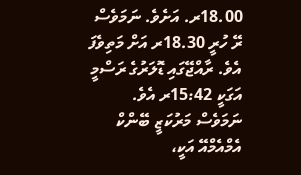18.00ރ. އަށެވެ. ނަމަވެސް ރޭ ހުރީ 18.30ރ އަށް މަތިވެފަ އެވެ. ރާއްޖޭގައި ޑޮލަރުގެ ރަސްމީ އަގަކީ 15:42ރ އެވެ. ނަމަވެސް މަރުކަޒީ ބޭންކް އެމްއެމްއޭ އަކީ،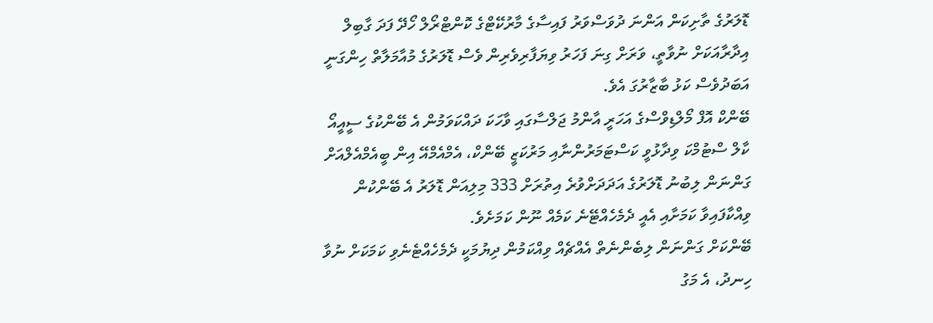ޑޮލަރުގެ ތާށިކަން އަންނަ ދުވަސްވަރު ފައިސާގެ މާރުކޭޓްގެ ކޮންޓްރޯލް ހޯދޭ ފަދަ ގާބިލް އިދާރާއަކަށް ނުވާތީ، ވަރަށް ގިނަ ފަހަރު ވިޔަފާރިވެރިން ވެސް ޑޮލަރުގެ މުއާމަލާތް ހިންގަނީ އަބަދުވެސް ކަޅު ބާޒާރުގަ އެވެ.
ބޭންކް އޮފް މޯލްޑިވްސްގެ އަހަރީ އާންމު ޖަލްސާގައި ވާހަކަ ދައްކަވަމުން އެ ބޭންކުގެ ސީއީއޯ ކާލް ސްޓުމްކަ ވިދާޅުވީ ކަސްޓަމަރުންނާއި މަރުކަޒީ ބޭންކް، އެމްއެމްއޭ އިން ބީއެމްއެލްއަށް ގަންނަން ލިބުނު ޑޮލަރުގެ އަދަދަށްވުރެ އިތުރަށް 333 މިލިއަން ޑޮލަރު އެ ބޭންކުން ވިއްކާފައިވާ ކަމަށާއި އެއީ ދެމެހެއްޓޭނެ ކަމެއް ނޫން ކަމަށެވެ.
ބޭންކަށް ގަންނަން ލިބެންނެތް އެއްޗެއް ވިއްކަމުން ދިޔުމަކީ ދެމެހެއްޓެނެވި ކަމަކަށް ނުވާ ހިނދު، އެ މަގު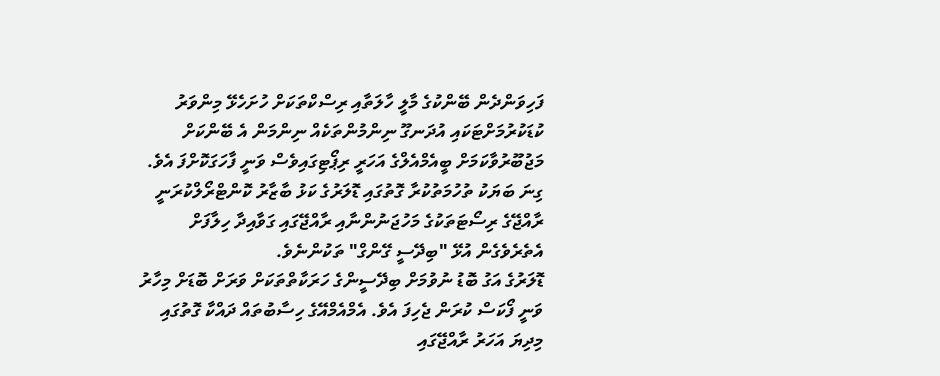ފަހިވަންދެން ބޭންކުގެ މާލީ ހާލަތާއި ރިސްކްތަކަށް ހުށަހެޅޭ މިންވަރު ކުޑަކުރުމަށްޓަކައި އުދަނގޫ ނިންމުންތަކެއް ނިންމަން އެ ބޭންކަށް މަޖުބޫރުވާކަމަށް ބީއެމްއެލްގެ އަހަރީ ރިޕޯޓިގައިވެސް ވަނީ ފާހަގަކޮށްފަ އެވެ.
ގިނަ ބަޔަކު ތުހުމަތުކުރާ ގޮތުގައި ޑޮލަރުގެ ކަޅު ބާޒާރު ކޮންޓްރޯލްކުރަނީ ރާއްޖޭގެ ރިސޯޓަތަކުގެ މަހުޖަނުންނާއި ރާއްޖޭގައި ގަވާއިދާ ހިލާފަށް އެތެރެވެގެން އުޅޭ "ބިދޭސީ ގޭންގް" ތަކުންނެވެ.
ޑޮލަރުގެ އަގު ބޮޑު ނުވުމަށް ބިދޭސީންގެ ހަރަކާތްތަކަށް ވަރަށް ބޮޑަށް މިހާރު ވަނީ ފޯކަސް ކުރަން ޖެހިފަ އެވެ. އެމްއެމްއޭގެ ހިސާބުތައް ދައްކާ ގޮތުގައި މިދިޔަ އަހަރު ރާއްޖޭގައި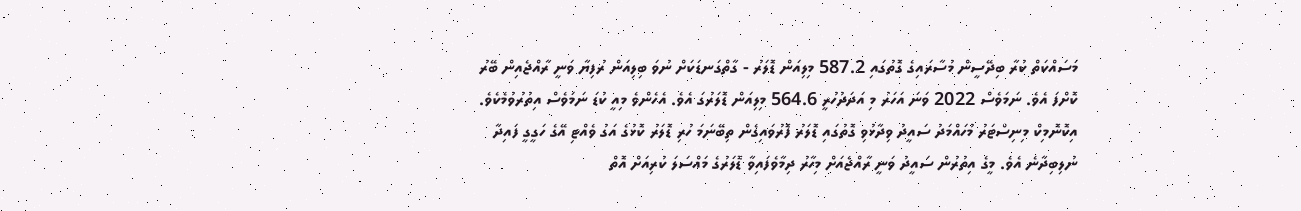މަސައްކަތް ކުރާ ބިދޭސީން މުސާރައިގެ ގޮތުގައި 587.2 މިލިއަން ޑޮލަރު - ގާތްގަނޑަކަށް ނުވަ ބިލިއަން ރުފިޔާ ވަނީ ރާއްޖެއިން ބޭރު ކޮށްފަ އެވެ. ނަމަވެސް 2022 ވަނަ އަހަރު މި އަދަދުހުރީ 564.6 މިލިއަން ޑޮލަރުގަ އެވެ. އެހެންވެ މިއީ ކުޑަ ނަމަވެސް އިތުރުވުމެކެވެ.
އިކޮނޮމިކް މިނިސްޓަރު މުހައްމަދު ސައީދު ވިދާޅުވި ގޮތުގައި ޑޮލަރު ފޮރުވައިގެން ތިބޭނަމަ ހުރި ޑޮލަރު ކޮޅުގެ އަގު ވެއްޓި އޭގެ ހަގީގީ ފައިދާ ނުލިބިދާނެ އެވެ. މީގެ އިތުރުން ސައީދު ވަނީ ރާއްޖެއަށް މިހާރު ދިމާވެފައިވާ ޑޮލަރުގެ މައްސަލަ ކުރިއަށް އޮތް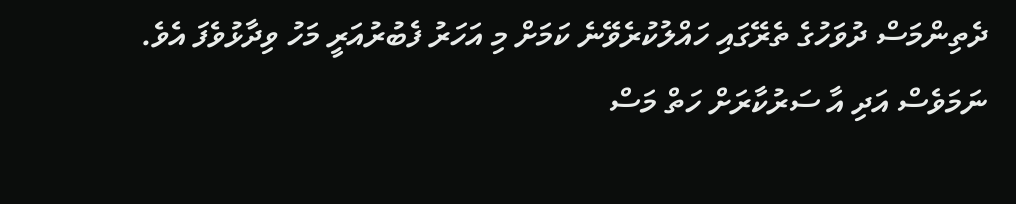ދެތިންމަސް ދުވަހުގެ ތެރޭގައި ހައްލުކުރެވޭނެ ކަމަށް މި އަހަރު ފެބުރުއަރީ މަހު ވިދާޅުވެފަ އެވެ.
ނަމަވެސް އަދި އާ ސަރުކާރަށް ހަތް މަސް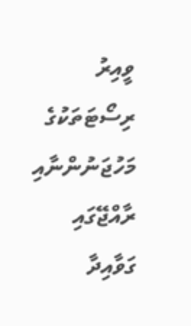ވީއިރު ރިސޯޓަތަކުގެ މަހުޖަނުންނާއި ރާއްޖޭގައި ގަވާއިދާ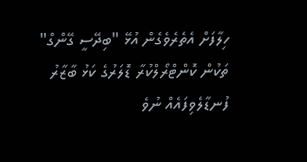ހިލާފަށް އެތެރެވެގެން އުޅޭ "ބިދޭސީ ގޭންގް" ތަކުން ކޮންޓްރޯލްކުރާ ޑޮލަރުގެ ކަޅު ބާޒާރު ފުނޑާލެވިފައެއް ނުވެ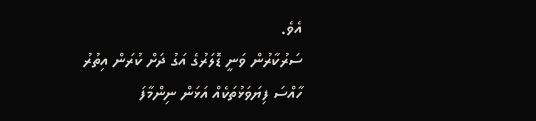އެވެ.
ސަރުކާރުން ވަނީ ޑޮލަރުގެ އަގު ދަށް ކުރަން އިތުރު ހާއްސަ ފިޔަވަޅުތަކެއް އަޅަން ނިންމާފަ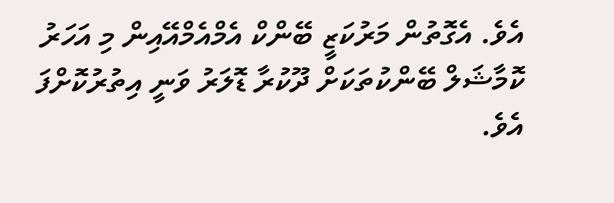އެވެ. އެގޮތުން މަރުކަޒީ ބޭންކް އެމްއެމްއޭއިން މި އަހަރު ކޮމާޝަލް ބޭންކުތަކަށް ދޫކުރާ ޑޮލަރު ވަނީ އިތުރުކޮށްފަ އެވެ.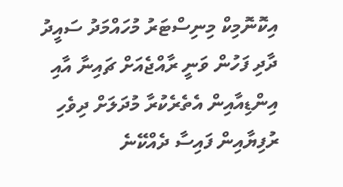އިކޮނޮމިކް މިނިސްޓަރު މުހައްމަދު ސައީދު ދާދި ފަހުން ވަނީ ރާއްޖެއަށް ޗައިނާ އާއި އިންޑިއާއިން އެތެރެކުރާ މުދަލަށް ދިވެހި ރުފިޔާއިން ފައިސާ ދެއްކޭނެ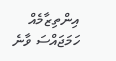އިންތިޒާމެއް ހަމަޖައްސަ ވާނެ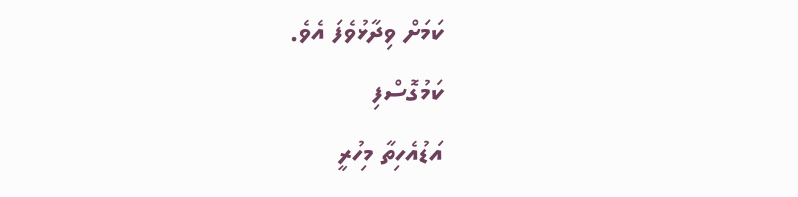ކަމަށް ވިދާޅުވެފަ އެވެ.
ކަމުގޮސްފި
އަޑުއެހިތާ މިހުރީ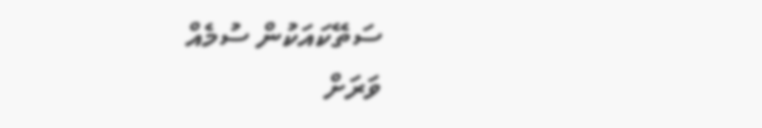ސަތޭކައަކުން ސުމެއް
ވަރަށް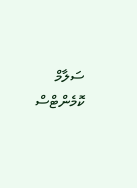ސަލާމް
ކޮމެންޓްސް